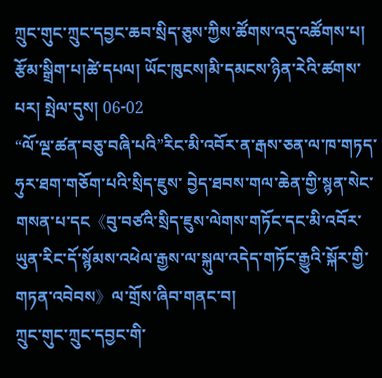ཀྲུང་གུང་ཀྲུང་དབྱང་ཆབ་སྲིད་ཅུས་ཀྱིས་ཚོགས་འདུ་འཚོགས་པ།
རྩོམ་སྒྲིག་པ།ཚེ་དཔལ། ཡོང་ཁུངས།མི་དམངས་ཉིན་རེའི་ཚགས་པར། སྤེལ་དུས། 06-02
“ལོ་ལྔ་ཚན་བཅུ་བཞི་པའི”རིང་མི་འབོར་ན་རྒས་ཅན་ལ་ཁ་གཏད་ཧུར་ཐག་གཅོག་པའི་སྲིད་ཇུས་ བྱེད་ཐབས་གལ་ཆེན་གྱི་སྙན་སེང་གསན་པ་དང《བུ་བཙའི་སྲིད་ཇུས་ལེགས་གཏོང་དང་མི་འབོར་ཡུན་རིང་དོ་སྙོམས་འཕེལ་རྒྱས་ལ་སྐུལ་འདེད་གཏོང་རྒྱུའི་སྐོར་གྱི་གཏན་འབེབས》ལ་གྲོས་ཞིབ་གནང་བ།
ཀྲུང་གུང་ཀྲུང་དབྱང་གི་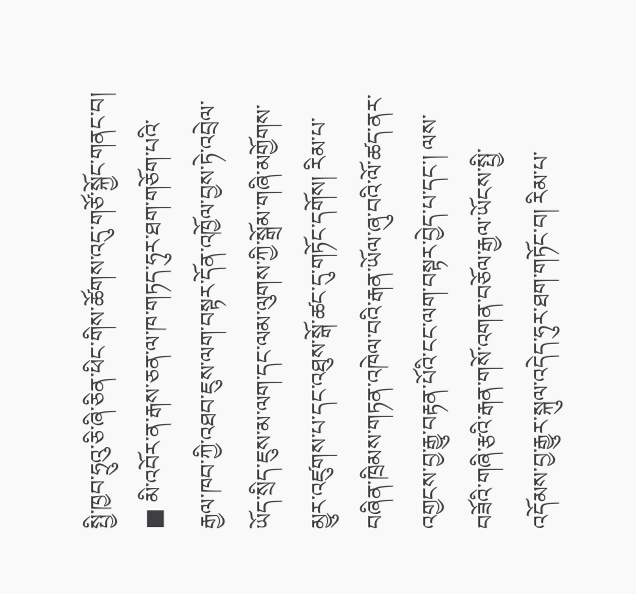སྤྱི་ཁྱབ་ཧྲུའུ་ཅི་ཞི་ཅིན་ཕིང་གིས་ཚོགས་འདུ་གཙོ་སྐྱོང་གནང་བ།
■ མི་འབོར་ན་རྒས་ཅན་ལ་ཁ་གཏད་ཧུར་ཐག་གཅོག་པའི་རྒྱལ་ཁབ་ཀྱི་འཐབ་ཇུས་ལག་བསྟར་དོན་འཁྱོལ་བྱས་ཏེ་འབྲེལ་ཡོད་སྲིད་ཇུས་མ་ལག་དང་ལམ་ལུགས་ཀྱི་སྒྲོམ་གཞི་མགྱོགས་མྱུར་འཛུགས་པ་དང་འཐུས་སྒོ་ཚང་དུ་གཏོང་དགོས། རིམ་པ་བཞིན་ཁྲིམས་གཏན་འཁེལ་བའི་རྒན་ཡོལ་ཞུ་བའི་ལོ་ཚད་ནར་འགྱངས་བྱ་རྒྱུ་བརྟན་པོའི་ངང་ལག་བསྟར་བྱེད་པ་དང་། ལས་བཟོའི་གཞི་རྩའི་རྒན་གསོ་འགན་བཅོལ་རྒྱལ་ཡོངས་སྤྱི་འདོམས་བྱ་རྒྱུར་སྐུལ་འདེད་ཧུར་ཐག་གཏོང་བ། རིམ་པ་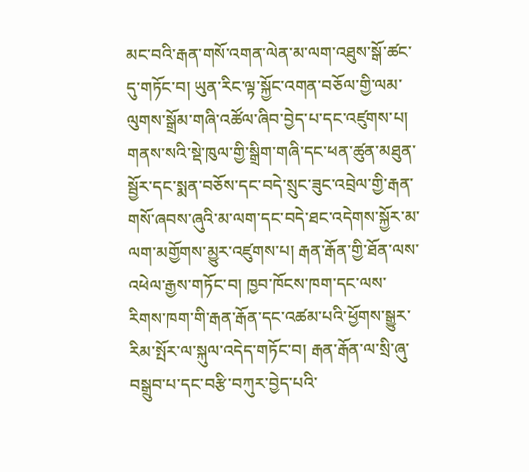མང་བའི་རྒན་གསོ་འགན་ལེན་མ་ལག་འཐུས་སྒོ་ཚང་དུ་གཏོང་བ། ཡུན་རིང་ལྟ་སྐྱོང་འགན་བཅོལ་གྱི་ལམ་ལུགས་སྒྲོམ་གཞི་འཚོལ་ཞིབ་བྱེད་པ་དང་འཛུགས་པ། གནས་སའི་སྡེ་ཁུལ་གྱི་སྒྲིག་གཞི་དང་ཕན་ཚུན་མཐུན་སྦྱོར་དང་སྨན་བཅོས་དང་བདེ་སྲུང་ཟུང་འབྲེལ་གྱི་རྒན་གསོ་ཞབས་ཞུའི་མ་ལག་དང་བདེ་ཐང་འདེགས་སྐྱོར་མ་ལག་མགྱོགས་མྱུར་འཛུགས་པ། རྒན་རྒོན་གྱི་ཐོན་ལས་འཕེལ་རྒྱས་གཏོང་བ། ཁྱབ་ཁོངས་ཁག་དང་ལས་རིགས་ཁག་གི་རྒན་རྒོན་དང་འཚམ་པའི་ཕྱོགས་སྒྱུར་རིམ་སྤོར་ལ་སྐུལ་འདེད་གཏོང་བ། རྒན་རྒོན་ལ་སྲི་ཞུ་བསྒྲུབ་པ་དང་བརྩི་བཀུར་བྱེད་པའི་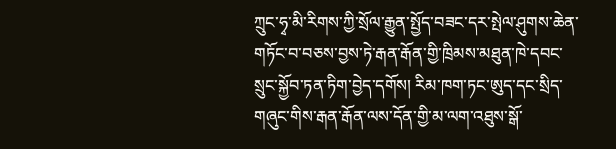ཀྲུང་ཧྭ་མི་རིགས་ཀྱི་སྲོལ་རྒྱུན་སྤྱོད་བཟང་དར་སྤེལ་ཤུགས་ཆེན་གཏོང་བ་བཅས་བྱས་ཏེ་རྒན་རྒོན་གྱི་ཁྲིམས་མཐུན་ཁེ་དབང་སྲུང་སྐྱོབ་ཏན་ཏིག་བྱེད་དགོས། རིམ་ཁག་ཏང་ཨུད་དང་སྲིད་གཞུང་གིས་རྒན་རྒོན་ལས་དོན་གྱི་མ་ལག་འཐུས་སྒོ་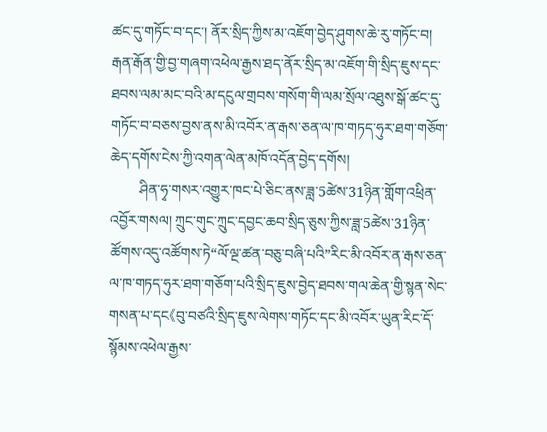ཚང་དུ་གཏོང་བ་དང་། ནོར་སྲིད་ཀྱིས་མ་འཇོག་བྱེད་ཤུགས་ཆེ་རུ་གཏོང་བ། རྒན་རྒོན་གྱི་བྱ་གཞག་འཕེལ་རྒྱས་ཐད་ནོར་སྲིད་མ་འཇོག་གི་སྲིད་ཇུས་དང་ཐབས་ལམ་མང་བའི་མ་དངུལ་གྲབས་གསོག་གི་ལམ་སྲོལ་འཐུས་སྒོ་ཚང་དུ་གཏོང་བ་བཅས་བྱས་ནས་མི་འབོར་ན་རྒས་ཅན་ལ་ཁ་གཏད་ཧུར་ཐག་གཅོག་ཆེད་དགོས་ངེས་ཀྱི་འགན་ལེན་མཁོ་འདོན་བྱེད་དགོས།
        ཤིན་ཧྭ་གསར་འགྱུར་ཁང་པེ་ཅིང་ནས་ཟླ་5ཚེས་31ཉིན་གློག་འཕྲིན་འབྱོར་གསལ། ཀྲུང་གུང་ཀྲུང་དབྱང་ཆབ་སྲིད་ཅུས་ཀྱིས་ཟླ་5ཚེས་31ཉིན་ཚོགས་འདུ་འཚོགས་ཏེ“ལོ་ལྔ་ཚན་བཅུ་བཞི་པའི”རིང་མི་འབོར་ན་རྒས་ཅན་ལ་ཁ་གཏད་ཧུར་ཐག་གཅོག་པའི་སྲིད་ཇུས་བྱེད་ཐབས་གལ་ཆེན་གྱི་སྙན་སེང་གསན་པ་དང《བུ་བཙའི་སྲིད་ཇུས་ལེགས་གཏོང་དང་མི་འབོར་ཡུན་རིང་དོ་སྙོམས་འཕེལ་རྒྱས་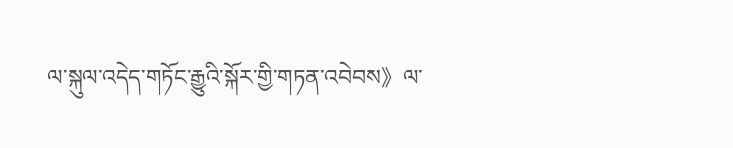ལ་སྐུལ་འདེད་གཏོང་རྒྱུའི་སྐོར་གྱི་གཏན་འབེབས》ལ་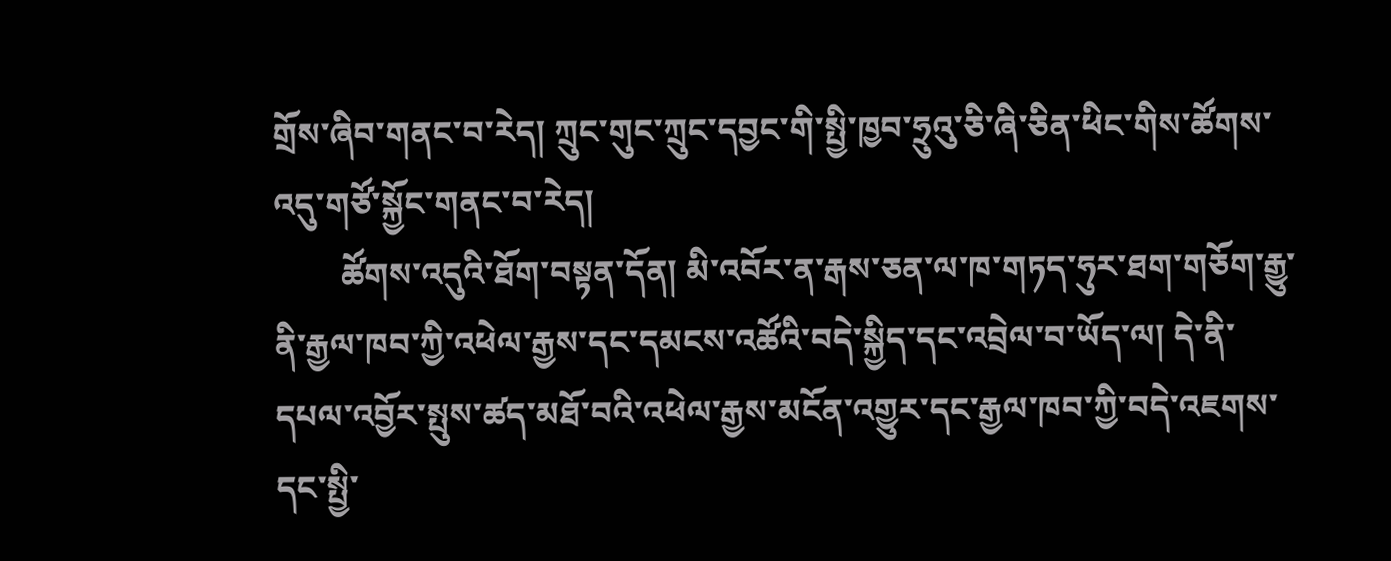གྲོས་ཞིབ་གནང་བ་རེད། ཀྲུང་གུང་ཀྲུང་དབྱང་གི་སྤྱི་ཁྱབ་ཧྲུའུ་ཅི་ཞི་ཅིན་ཕིང་གིས་ཚོགས་འདུ་གཙོ་སྐྱོང་གནང་བ་རེད།
        ཚོགས་འདུའི་ཐོག་བསྟན་དོན། མི་འབོར་ན་རྒས་ཅན་ལ་ཁ་གཏད་ཧུར་ཐག་གཅོག་རྒྱུ་ནི་རྒྱལ་ཁབ་ཀྱི་འཕེལ་རྒྱས་དང་དམངས་འཚོའི་བདེ་སྐྱིད་དང་འབྲེལ་བ་ཡོད་ལ། དེ་ནི་དཔལ་འབྱོར་སྤུས་ཚད་མཐོ་བའི་འཕེལ་རྒྱས་མངོན་འགྱུར་དང་རྒྱལ་ཁབ་ཀྱི་བདེ་འཇགས་དང་སྤྱི་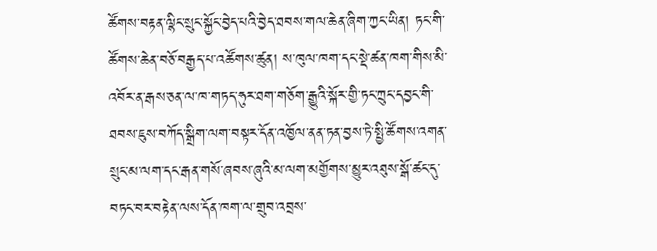ཚོགས་བརྟན་ལྷིང་སྲུང་སྐྱོང་བྱེད་པའི་བྱེད་ཐབས་གལ་ཆེན་ཞིག་ཀྱང་ཡིན། ཏང་གི་ཚོགས་ཆེན་བཅོ་བརྒྱད་པ་འཚོགས་ཚུན། ས་ཁུལ་ཁག་དང་སྡེ་ཚན་ཁག་གིས་མི་འབོར་ན་རྒས་ཅན་ལ་ཁ་གཏད་ཧུར་ཐག་གཅོག་རྒྱུའི་སྐོར་གྱི་ཏང་ཀྲུང་དབྱང་གི་ཐབས་ཇུས་བཀོད་སྒྲིག་ལག་བསྟར་དོན་འཁྱོལ་ནན་ཏན་བྱས་ཏེ་སྤྱི་ཚོགས་འགན་སྲུང་མ་ལག་དང་རྒན་གསོ་ཞབས་ཞུའི་མ་ལག་མགྱོགས་མྱུར་འཐུས་སྒོ་ཚང་དུ་བཏང་བར་བརྟེན་ལས་དོན་ཁག་ལ་གྲུབ་འབྲས་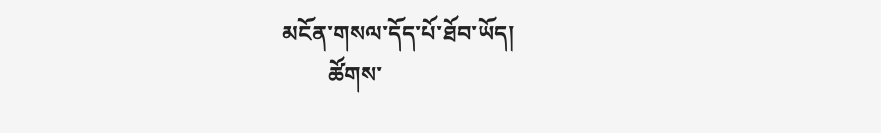མངོན་གསལ་དོད་པོ་ཐོབ་ཡོད།
        ཚོགས་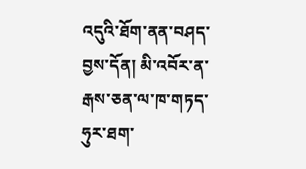འདུའི་ཐོག་ནན་བཤད་བྱས་དོན། མི་འབོར་ན་རྒས་ཅན་ལ་ཁ་གཏད་ཧུར་ཐག་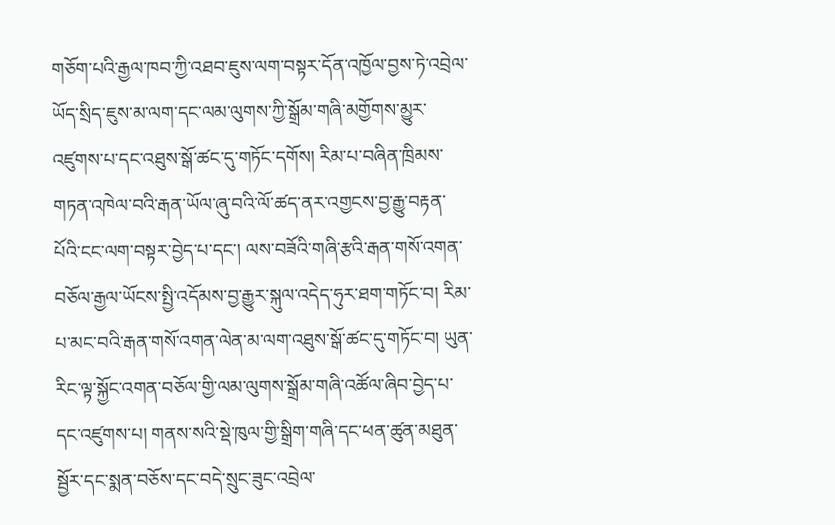གཅོག་པའི་རྒྱལ་ཁབ་ཀྱི་འཐབ་ཇུས་ལག་བསྟར་དོན་འཁྱོལ་བྱས་ཏེ་འབྲེལ་ཡོད་སྲིད་ཇུས་མ་ལག་དང་ལམ་ལུགས་ཀྱི་སྒྲོམ་གཞི་མགྱོགས་མྱུར་འཛུགས་པ་དང་འཐུས་སྒོ་ཚང་དུ་གཏོང་དགོས། རིམ་པ་བཞིན་ཁྲིམས་གཏན་འཁེལ་བའི་རྒན་ཡོལ་ཞུ་བའི་ལོ་ཚད་ནར་འགྱངས་བྱ་རྒྱུ་བརྟན་པོའི་ངང་ལག་བསྟར་བྱེད་པ་དང་། ལས་བཟོའི་གཞི་རྩའི་རྒན་གསོ་འགན་བཅོལ་རྒྱལ་ཡོངས་སྤྱི་འདོམས་བྱ་རྒྱུར་སྐུལ་འདེད་ཧུར་ཐག་གཏོང་བ། རིམ་པ་མང་བའི་རྒན་གསོ་འགན་ལེན་མ་ལག་འཐུས་སྒོ་ཚང་དུ་གཏོང་བ། ཡུན་རིང་ལྟ་སྐྱོང་འགན་བཅོལ་གྱི་ལམ་ལུགས་སྒྲོམ་གཞི་འཚོལ་ཞིབ་བྱེད་པ་དང་འཛུགས་པ། གནས་སའི་སྡེ་ཁུལ་གྱི་སྒྲིག་གཞི་དང་ཕན་ཚུན་མཐུན་སྦྱོར་དང་སྨན་བཅོས་དང་བདེ་སྲུང་ཟུང་འབྲེལ་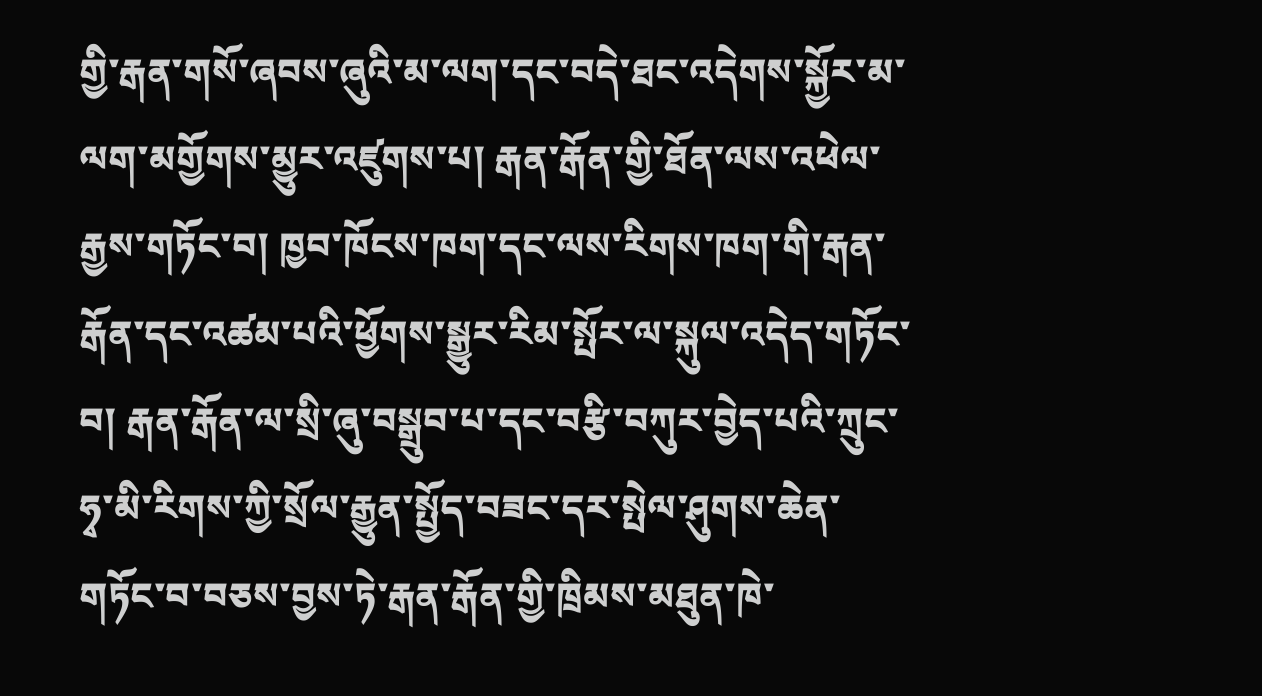གྱི་རྒན་གསོ་ཞབས་ཞུའི་མ་ལག་དང་བདེ་ཐང་འདེགས་སྐྱོར་མ་ལག་མགྱོགས་མྱུར་འཛུགས་པ། རྒན་རྒོན་གྱི་ཐོན་ལས་འཕེལ་རྒྱས་གཏོང་བ། ཁྱབ་ཁོངས་ཁག་དང་ལས་རིགས་ཁག་གི་རྒན་རྒོན་དང་འཚམ་པའི་ཕྱོགས་སྒྱུར་རིམ་སྤོར་ལ་སྐུལ་འདེད་གཏོང་བ། རྒན་རྒོན་ལ་སྲི་ཞུ་བསྒྲུབ་པ་དང་བརྩི་བཀུར་བྱེད་པའི་ཀྲུང་ཧྭ་མི་རིགས་ཀྱི་སྲོལ་རྒྱུན་སྤྱོད་བཟང་དར་སྤེལ་ཤུགས་ཆེན་གཏོང་བ་བཅས་བྱས་ཏེ་རྒན་རྒོན་གྱི་ཁྲིམས་མཐུན་ཁེ་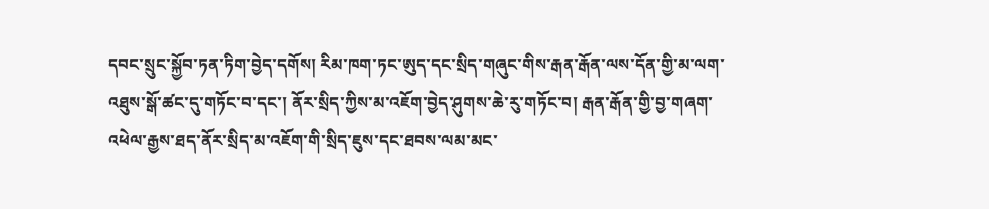དབང་སྲུང་སྐྱོབ་ཏན་ཏིག་བྱེད་དགོས། རིམ་ཁག་ཏང་ཨུད་དང་སྲིད་གཞུང་གིས་རྒན་རྒོན་ལས་དོན་གྱི་མ་ལག་འཐུས་སྒོ་ཚང་དུ་གཏོང་བ་དང་། ནོར་སྲིད་ཀྱིས་མ་འཇོག་བྱེད་ཤུགས་ཆེ་རུ་གཏོང་བ། རྒན་རྒོན་གྱི་བྱ་གཞག་འཕེལ་རྒྱས་ཐད་ནོར་སྲིད་མ་འཇོག་གི་སྲིད་ཇུས་དང་ཐབས་ལམ་མང་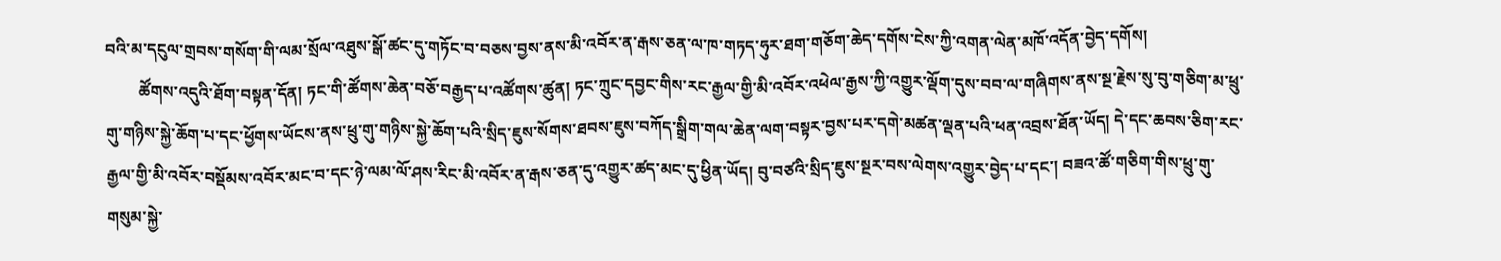བའི་མ་དངུལ་གྲབས་གསོག་གི་ལམ་སྲོལ་འཐུས་སྒོ་ཚང་དུ་གཏོང་བ་བཅས་བྱས་ནས་མི་འབོར་ན་རྒས་ཅན་ལ་ཁ་གཏད་ཧུར་ཐག་གཅོག་ཆེད་དགོས་ངེས་ཀྱི་འགན་ལེན་མཁོ་འདོན་བྱེད་དགོས།
        ཚོགས་འདུའི་ཐོག་བསྟན་དོན། ཏང་གི་ཚོགས་ཆེན་བཅོ་བརྒྱད་པ་འཚོགས་ཚུན། ཏང་ཀྲུང་དབྱང་གིས་རང་རྒྱལ་གྱི་མི་འབོར་འཕེལ་རྒྱས་ཀྱི་འགྱུར་ལྡོག་དུས་བབ་ལ་གཞིགས་ནས་སྔ་རྗེས་སུ་བུ་གཅིག་མ་ཕྲུ་གུ་གཉིས་སྐྱེ་ཆོག་པ་དང་ཕྱོགས་ཡོངས་ནས་ཕྲུ་གུ་གཉིས་སྐྱེ་ཆོག་པའི་སྲིད་ཇུས་སོགས་ཐབས་ཇུས་བཀོད་སྒྲིག་གལ་ཆེན་ལག་བསྟར་བྱས་པར་དགེ་མཚན་ལྡན་པའི་ཕན་འབྲས་ཐོན་ཡོད། དེ་དང་ཆབས་ཅིག་རང་རྒྱལ་གྱི་མི་འབོར་བསྡོམས་འབོར་མང་བ་དང་ཉེ་ལམ་ལོ་ཤས་རིང་མི་འབོར་ན་རྒས་ཅན་དུ་འགྱུར་ཚད་མང་དུ་ཕྱིན་ཡོད། བུ་བཙའི་སྲིད་ཇུས་སྔར་བས་ལེགས་འགྱུར་བྱེད་པ་དང་། བཟའ་ཚོ་གཅིག་གིས་ཕྲུ་གུ་གསུམ་སྐྱེ་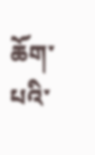ཆོག་པའི་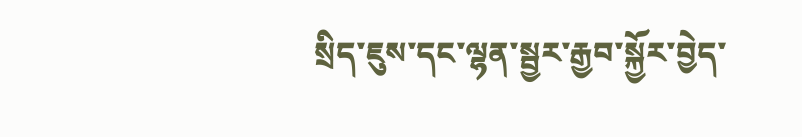སྲིད་ཇུས་དང་ལྷན་སྦྱར་རྒྱབ་སྐྱོར་བྱེད་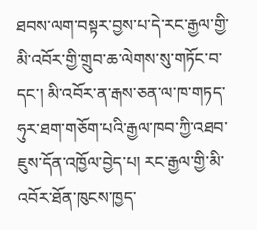ཐབས་ལག་བསྟར་བྱས་པ་དེ་རང་རྒྱལ་གྱི་མི་འབོར་གྱི་གྲུབ་ཆ་ལེགས་སུ་གཏོང་བ་དང་། མི་འབོར་ན་རྒས་ཅན་ལ་ཁ་གཏད་ཧུར་ཐག་གཅོག་པའི་རྒྱལ་ཁབ་ཀྱི་འཐབ་ཇུས་དོན་འཁྱོལ་བྱེད་པ། རང་རྒྱལ་གྱི་མི་འབོར་ཐོན་ཁུངས་ཁྱད་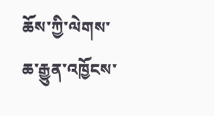ཆོས་ཀྱི་ལེགས་ཆ་རྒྱུན་འཁྱོངས་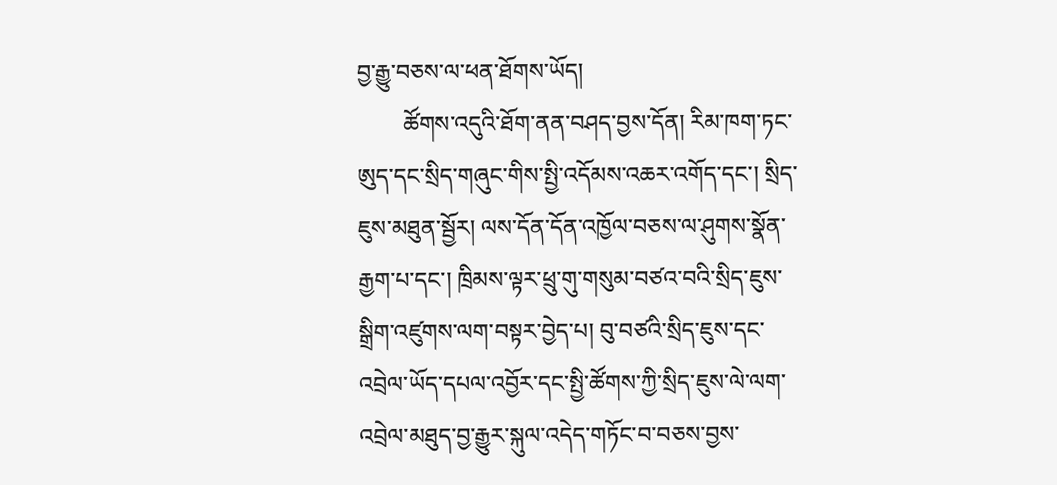བྱ་རྒྱུ་བཅས་ལ་ཕན་ཐོགས་ཡོད།
        ཚོགས་འདུའི་ཐོག་ནན་བཤད་བྱས་དོན། རིམ་ཁག་ཏང་ཨུད་དང་སྲིད་གཞུང་གིས་སྤྱི་འདོམས་འཆར་འགོད་དང་། སྲིད་ཇུས་མཐུན་སྦྱོར། ལས་དོན་དོན་འཁྱོལ་བཅས་ལ་ཤུགས་སྣོན་རྒྱག་པ་དང་། ཁྲིམས་ལྟར་ཕྲུ་གུ་གསུམ་བཙའ་བའི་སྲིད་ཇུས་སྒྲིག་འཛུགས་ལག་བསྟར་བྱེད་པ། བུ་བཙའི་སྲིད་ཇུས་དང་འབྲེལ་ཡོད་དཔལ་འབྱོར་དང་སྤྱི་ཚོགས་ཀྱི་སྲིད་ཇུས་ལེ་ལག་འབྲེལ་མཐུད་བྱ་རྒྱུར་སྐུལ་འདེད་གཏོང་བ་བཅས་བྱས་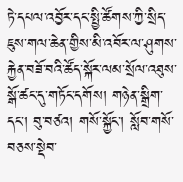ཏེ་དཔལ་འབྱོར་དང་སྤྱི་ཚོགས་ཀྱི་སྲིད་ཇུས་གལ་ཆེན་གྱིས་མི་འབོར་ལ་ཤུགས་རྐྱེན་བཟོ་བའི་ཚོད་སྐོར་ལམ་སྲོལ་འཐུས་སྒོ་ཚང་དུ་གཏོང་དགོས། གཉེན་སྒྲིག་དང་། བུ་བཙའ། གསོ་སྐྱོང་། སློབ་གསོ་བཅས་སྡེབ་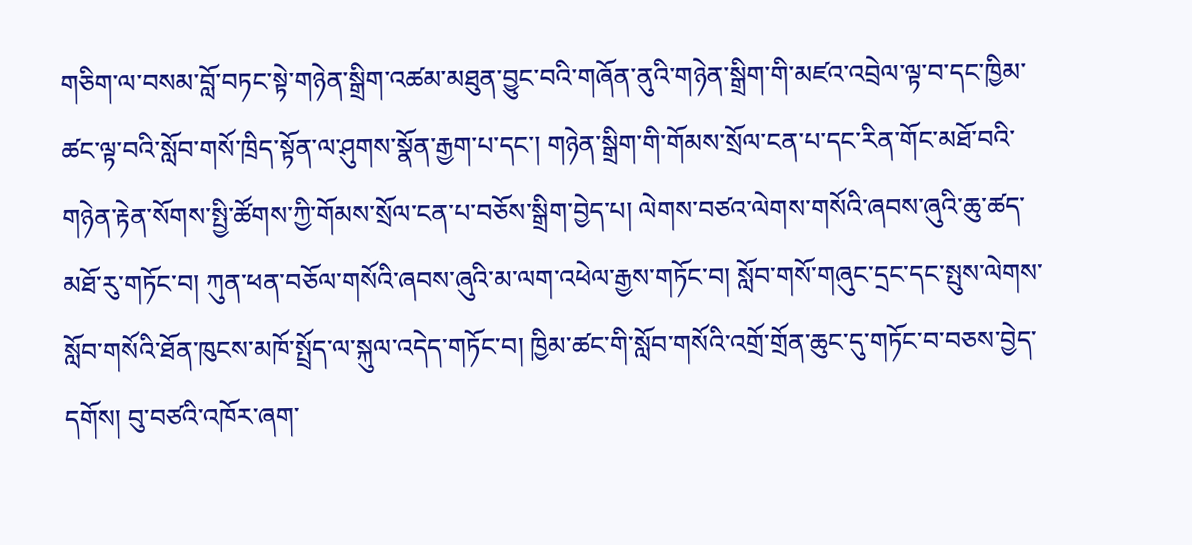གཅིག་ལ་བསམ་བློ་བཏང་སྟེ་གཉེན་སྒྲིག་འཚམ་མཐུན་བྱུང་བའི་གཞོན་ནུའི་གཉེན་སྒྲིག་གི་མཛའ་འབྲེལ་ལྟ་བ་དང་ཁྱིམ་ཚང་ལྟ་བའི་སློབ་གསོ་ཁྲིད་སྟོན་ལ་ཤུགས་སྣོན་རྒྱག་པ་དང་། གཉེན་སྒྲིག་གི་གོམས་སྲོལ་ངན་པ་དང་རིན་གོང་མཐོ་བའི་གཉེན་རྟེན་སོགས་སྤྱི་ཚོགས་ཀྱི་གོམས་སྲོལ་ངན་པ་བཅོས་སྒྲིག་བྱེད་པ། ལེགས་བཙའ་ལེགས་གསོའི་ཞབས་ཞུའི་ཆུ་ཚད་མཐོ་རུ་གཏོང་བ། ཀུན་ཕན་བཅོལ་གསོའི་ཞབས་ཞུའི་མ་ལག་འཕེལ་རྒྱས་གཏོང་བ། སློབ་གསོ་གཞུང་དྲང་དང་སྤུས་ལེགས་སློབ་གསོའི་ཐོན་ཁུངས་མཁོ་སྤྲོད་ལ་སྐུལ་འདེད་གཏོང་བ། ཁྱིམ་ཚང་གི་སློབ་གསོའི་འགྲོ་གྲོན་ཆུང་དུ་གཏོང་བ་བཅས་བྱེད་དགོས། བུ་བཙའི་འཁོར་ཞག་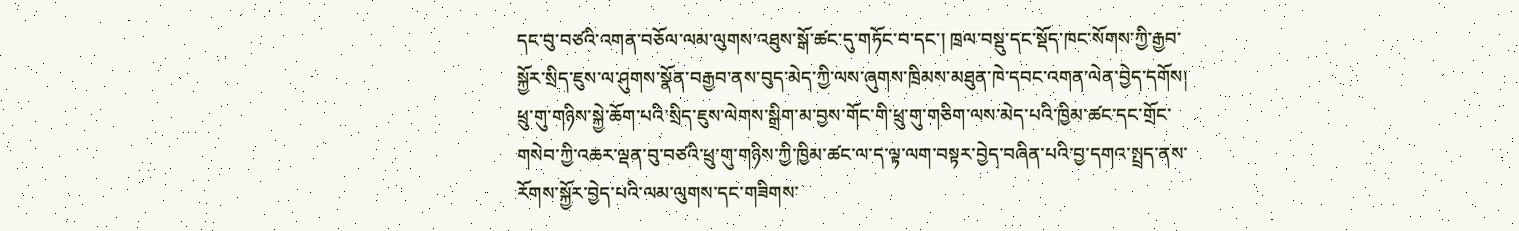དང་བུ་བཙའི་འགན་བཅོལ་ལམ་ལུགས་འཐུས་སྒོ་ཚང་དུ་གཏོང་བ་དང་། ཁྲལ་བསྡུ་དང་སྡོད་ཁང་སོགས་ཀྱི་རྒྱབ་སྐྱོར་སྲིད་ཇུས་ལ་ཤུགས་སྣོན་བརྒྱབ་ནས་བུད་མེད་ཀྱི་ལས་ཞུགས་ཁྲིམས་མཐུན་ཁེ་དབང་འགན་ལེན་བྱེད་དགོས། ཕྲུ་གུ་གཉིས་སྐྱེ་ཆོག་པའི་སྲིད་ཇུས་ལེགས་སྒྲིག་མ་བྱས་གོང་གི་ཕྲུ་གུ་གཅིག་ལས་མེད་པའི་ཁྱིམ་ཚང་དང་གྲོང་གསེབ་ཀྱི་འཆར་ལྡན་བུ་བཙའི་ཕྲུ་གུ་གཉིས་ཀྱི་ཁྱིམ་ཚང་ལ་ད་ལྟ་ལག་བསྟར་བྱེད་བཞིན་པའི་བྱ་དགའ་སྤྲད་ནས་རོགས་སྐྱོར་བྱེད་པའི་ལམ་ལུགས་དང་གཟིགས་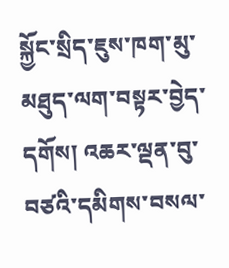སྐྱོང་སྲིད་ཇུས་ཁག་མུ་མཐུད་ལག་བསྟར་བྱེད་དགོས། འཆར་ལྡན་བུ་བཙའི་དམིགས་བསལ་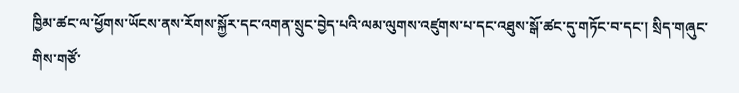ཁྱིམ་ཚང་ལ་ཕྱོགས་ཡོངས་ནས་རོགས་སྐྱོར་དང་འགན་སྲུང་བྱེད་པའི་ལམ་ལུགས་འཛུགས་པ་དང་འཐུས་སྒོ་ཚང་དུ་གཏོང་བ་དང་། སྲིད་གཞུང་གིས་གཙོ་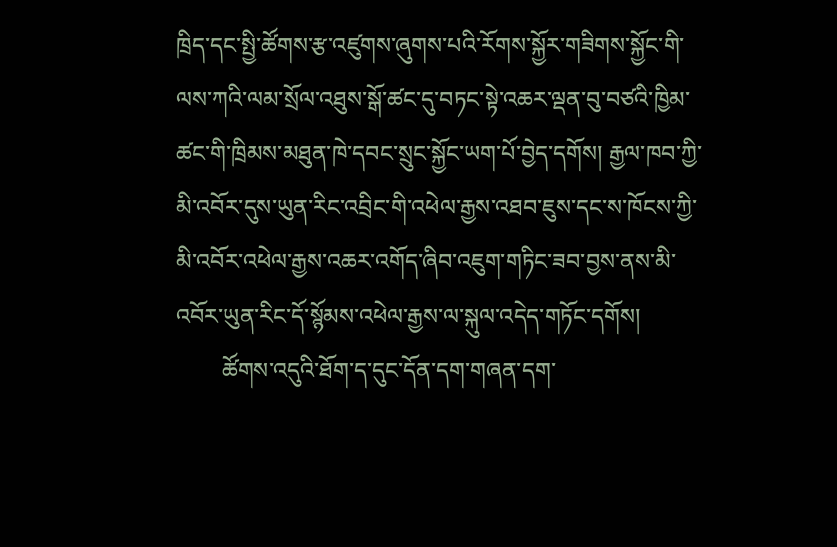ཁྲིད་དང་སྤྱི་ཚོགས་རྩ་འཛུགས་ཞུགས་པའི་རོགས་སྐྱོར་གཟིགས་སྐྱོང་གི་ལས་ཀའི་ལམ་སྲོལ་འཐུས་སྒོ་ཚང་དུ་བཏང་སྟེ་འཆར་ལྡན་བུ་བཙའི་ཁྱིམ་ཚང་གི་ཁྲིམས་མཐུན་ཁེ་དབང་སྲུང་སྐྱོང་ཡག་པོ་བྱེད་དགོས། རྒྱལ་ཁབ་ཀྱི་མི་འབོར་དུས་ཡུན་རིང་འབྲིང་གི་འཕེལ་རྒྱས་འཐབ་ཇུས་དང་ས་ཁོངས་ཀྱི་མི་འབོར་འཕེལ་རྒྱས་འཆར་འགོད་ཞིབ་འཇུག་གཏིང་ཟབ་བྱས་ནས་མི་འབོར་ཡུན་རིང་དོ་སྙོམས་འཕེལ་རྒྱས་ལ་སྐུལ་འདེད་གཏོང་དགོས།
        ཚོགས་འདུའི་ཐོག་ད་དུང་དོན་དག་གཞན་དག་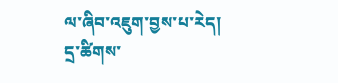ལ་ཞིབ་འཇུག་བྱས་པ་རེད།
དྲ་ཚིགས་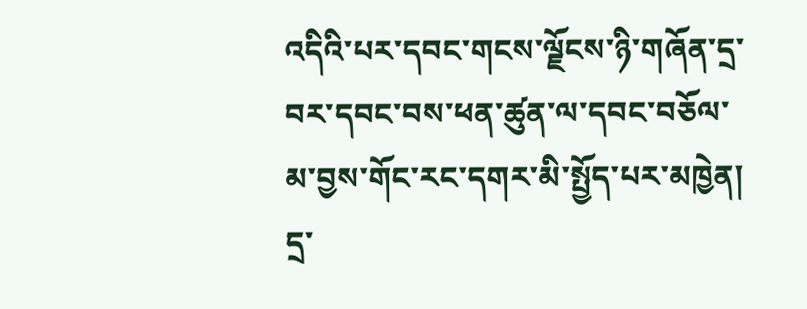འདིའི་པར་དབང་གངས་ལྗོངས་ཉི་གཞོན་དྲ་བར་དབང་བས་ཕན་ཚུན་ལ་དབང་བཅོལ་མ་བྱས་གོང་རང་དགར་མི་སྤྱོད་པར་མཁྱེན།
དྲ་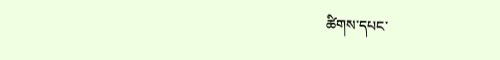ཚིགས་དཔང་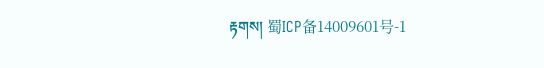རྟགས། 蜀ICP备14009601号-1